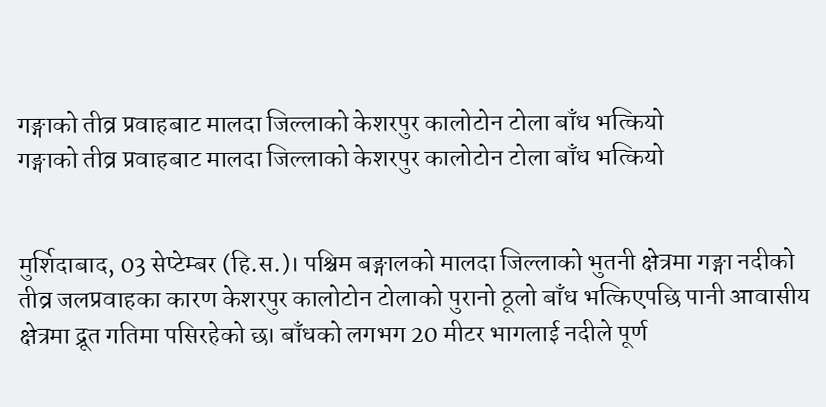गङ्गाको तीव्र प्रवाहबाट मालदा जिल्लाको केशरपुर कालोटोन टोला बाँध भत्कियो
गङ्गाको तीव्र प्रवाहबाट मालदा जिल्लाको केशरपुर कालोटोन टोला बाँध भत्कियो


मुर्शिदाबाद, 03 सेप्टेम्बर (हि.स.)। पश्चिम बङ्गालको मालदा जिल्लाको भुतनी क्षेत्रमा गङ्गा नदीको तीव्र जलप्रवाहका कारण केशरपुर कालोटोन टोलाको पुरानो ठूलो बाँध भत्किएपछि पानी आवासीय क्षेत्रमा द्रूत गतिमा पसिरहेको छ। बाँधको लगभग 20 मीटर भागलाई नदीले पूर्ण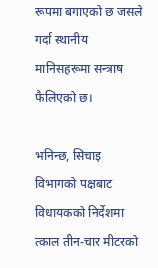रूपमा बगाएको छ जसले गर्दा स्थानीय मानिसहरूमा सन्त्राष फैलिएको छ।

भनिन्छ, सिचाइ विभागको पक्षबाट विधायकको निर्देशमा त्काल तीन-चार मीटरको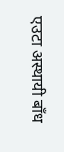एउटा अस्थायी बाँध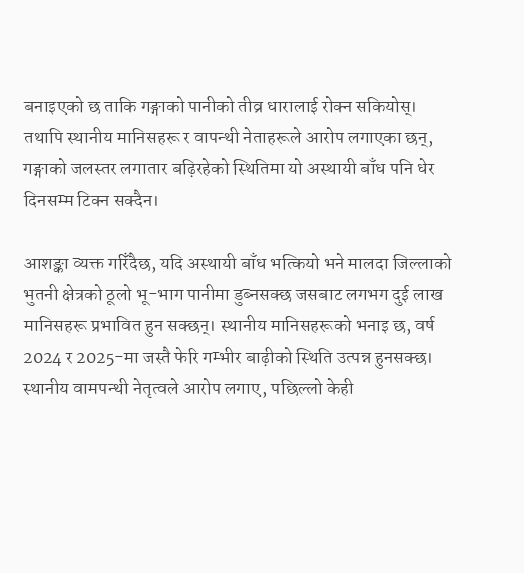बनाइएको छ ताकि गङ्गाको पानीको तीव्र धारालाई रोक्न सकियोस्। तथापि स्थानीय मानिसहरू र वापन्थी नेताहरूले आरोप लगाएका छन्, गङ्गाको जलस्तर लगातार बढ़िरहेको स्थितिमा यो अस्थायी बाँध पनि धेर दिनसम्म टिक्न सक्दैन।

आशङ्का व्यक्त गरिँदैछ, यदि अस्थायी बाँध भत्कियो भने मालदा जिल्लाको भुतनी क्षेत्रको ठूलो भू-भाग पानीमा डुब्नसक्छ जसबाट लगभग दुई लाख मानिसहरू प्रभावित हुन सक्छन्। स्थानीय मानिसहरूको भनाइ छ, वर्ष 2024 र 2025-मा जस्तै फेरि गम्भीर बाढ़ीको स्थिति उत्पन्न हुनसक्छ। स्थानीय वामपन्थी नेतृत्वले आरोप लगाए, पछिल्लो केही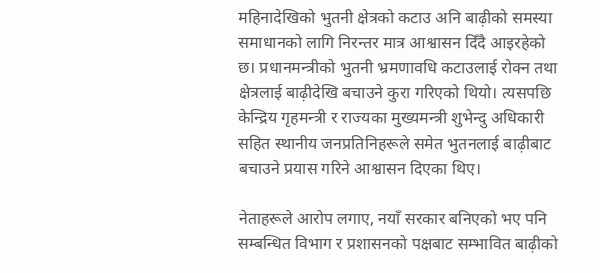महिनादेखिको भुतनी क्षेत्रको कटाउ अनि बाढ़ीको समस्या समाधानको लागि निरन्तर मात्र आश्वासन दिँदै आइरहेको छ। प्रधानमन्त्रीको भुतनी भ्रमणावधि कटाउलाई रोक्न तथा क्षेत्रलाई बाढ़ीदेखि बचाउने कुरा गरिएको थियो। त्यसपछि केन्द्रिय गृहमन्त्री र राज्यका मुख्यमन्त्री शुभेन्दु अधिकारी सहित स्थानीय जनप्रतिनिहरूले समेत भुतनलाई बाढ़ीबाट बचाउने प्रयास गरिने आश्वासन दिएका थिए।

नेताहरूले आरोप लगाए, नयाँ सरकार बनिएको भए पनि सम्बन्धित विभाग र प्रशासनको पक्षबाट सम्भावित बाढ़ीको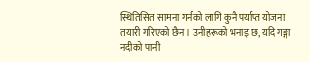स्थितिसित सामना गर्नको लागि कुनै पर्याप्त योजना तयारी गरिएको छैन। उनीहरूको भनाइ छ, यदि गङ्गा नदीको पानी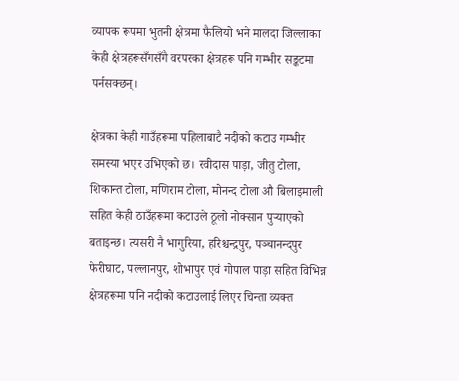व्यापक रूपमा भुतनी क्षेत्रमा फैलियो भने मालदा जिल्लाका केही क्षेत्रहरूसँगसँगै वरपरका क्षेत्रहरू पनि गम्भीर सङ्कटमा पर्नसक्छन्।

क्षेत्रका केही गाउँहरूमा पहिलाबाटै नदीको कटाउ गम्भीर समस्या भएर उभिएको छ। रवीदास पाड़ा, जीतु टोला, शिकान्त टोला, मणिराम टोला, मोनन्द टोला औ बिलाइमाली सहित केही ठाउँहरूमा कटाउले ठूलो नोक्सान पुऱ्याएको बताइन्छ। त्यसरी नै भागुरिया, हरिश्चन्द्रपुर, पञ्चानन्दपुर फेरीघाट, पल्लानपुर, शोभापुर एवं गोपाल पाड़ा सहित विभिन्न क्षेत्रहरूमा पनि नदीको कटाउलाई लिएर चिन्ता व्यक्त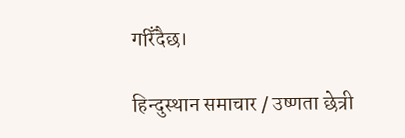गरिँदैछ।

हिन्दुस्थान समाचार / उष्णता छेत्री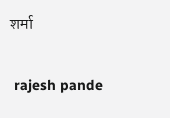शर्मा


 rajesh pande